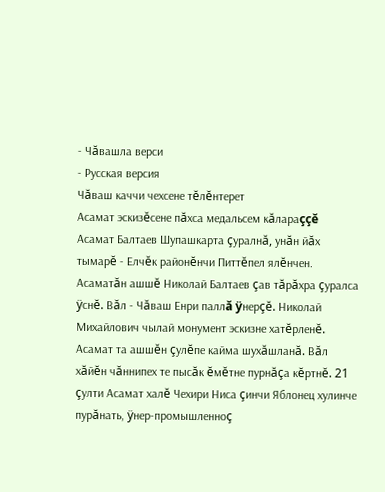- Чăвашла верси
- Русская версия
Чăваш каччи чехсене тĕлĕнтерет
Асамат эскизĕсене пăхса медальсем кăлараççĕ
Асамат Балтаев Шупашкарта çуралнă, унăн йăх тымарĕ - Елчĕк районĕнчи Питтĕпел ялĕнчен. Асаматăн ашшĕ Николай Балтаев çав тăрăхра çуралса ÿснĕ. Вăл - Чăваш Енри паллă ÿнерçĕ. Николай Михайлович чылай монумент эскизне хатĕрленĕ. Асамат та ашшĕн çулĕпе кайма шухăшланă. Вăл хăйĕн чăннипех те пысăк ĕмĕтне пурнăçа кĕртнĕ. 21 çулти Асамат халĕ Чехири Ниса çинчи Яблонец хулинче пурăнать, ÿнер-промышленноç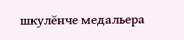шкулĕнче медальера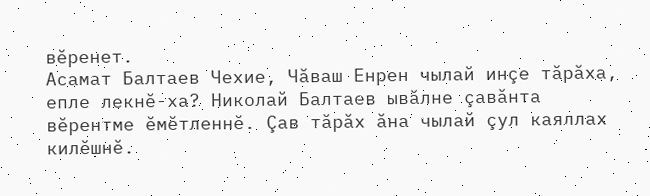вĕренет.
Асамат Балтаев Чехие, Чăваш Енрен чылай инçе тăрăха, епле лекнĕ-ха? Николай Балтаев ывăлне çавăнта вĕрентме ĕмĕтленнĕ. Çав тăрăх ăна чылай çул каяллах килĕшнĕ.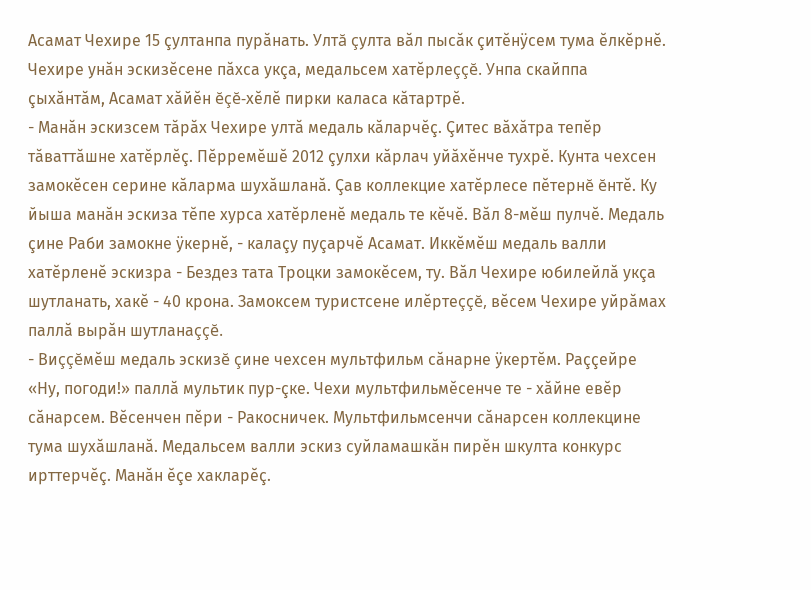Асамат Чехире 15 çултанпа пурăнать. Ултă çулта вăл пысăк çитĕнÿсем тума ĕлкĕрнĕ. Чехире унăн эскизĕсене пăхса укçа, медальсем хатĕрлеççĕ. Унпа скайппа çыхăнтăм, Асамат хăйĕн ĕçĕ-хĕлĕ пирки каласа кăтартрĕ.
- Манăн эскизсем тăрăх Чехире ултă медаль кăларчĕç. Çитес вăхăтра тепĕр тăваттăшне хатĕрлĕç. Пĕрремĕшĕ 2012 çулхи кăрлач уйăхĕнче тухрĕ. Кунта чехсен замокĕсен серине кăларма шухăшланă. Çав коллекцие хатĕрлесе пĕтернĕ ĕнтĕ. Ку йыша манăн эскиза тĕпе хурса хатĕрленĕ медаль те кĕчĕ. Вăл 8-мĕш пулчĕ. Медаль çине Раби замокне ÿкернĕ, - калаçу пуçарчĕ Асамат. Иккĕмĕш медаль валли хатĕрленĕ эскизра - Бездез тата Троцки замокĕсем, ту. Вăл Чехире юбилейлă укçа шутланать, хакĕ - 40 крона. Замоксем туристсене илĕртеççĕ, вĕсем Чехире уйрăмах паллă вырăн шутланаççĕ.
- Виççĕмĕш медаль эскизĕ çине чехсен мультфильм сăнарне ÿкертĕм. Раççейре «Ну, погоди!» паллă мультик пур-çке. Чехи мультфильмĕсенче те - хăйне евĕр сăнарсем. Вĕсенчен пĕри - Ракосничек. Мультфильмсенчи сăнарсен коллекцине тума шухăшланă. Медальсем валли эскиз суйламашкăн пирĕн шкулта конкурс ирттерчĕç. Манăн ĕçе хакларĕç.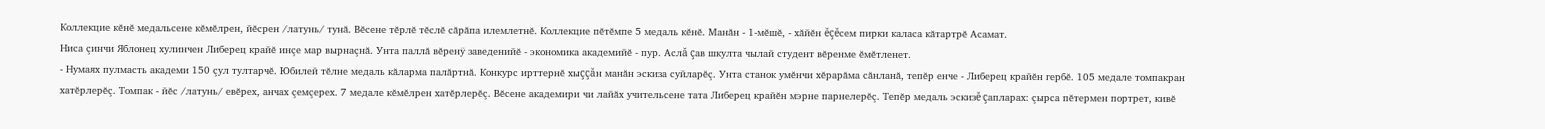Коллекцие кĕнĕ медальсене кĕмĕлрен, йĕсрен /латунь/ тунă. Вĕсене тĕрлĕ тĕслĕ сăрăпа илемлетнĕ. Коллекцие пĕтĕмпе 5 медаль кĕнĕ. Манăн - 1-мĕшĕ, - хăйĕн ĕçĕсем пирки каласа кăтартрĕ Асамат.
Ниса çинчи Яблонец хулинчен Либерец крайĕ инçе мар вырнаçнă. Унта паллă вĕренÿ заведенийĕ - экономика академийĕ - пур. Аслă çав шкулта чылай студент вĕренме ĕмĕтленет.
- Нумаях пулмасть академи 150 çул тултарчĕ. Юбилей тĕлне медаль кăларма палăртнă. Конкурс ирттернĕ хыççăн манăн эскиза суйларĕç. Унта станок умĕнчи хĕрарăма сăнланă, тепĕр енче - Либерец крайĕн гербĕ. 105 медале томпакран хатĕрлерĕç. Томпак - йĕс /латунь/ евĕрех, анчах çемçерех. 7 медале кĕмĕлрен хатĕрлерĕç. Вĕсене академири чи лайăх учительсене тата Либерец крайĕн мэрне парнелерĕç. Тепĕр медаль эскизĕ çапларах: çырса пĕтермен портрет, кивĕ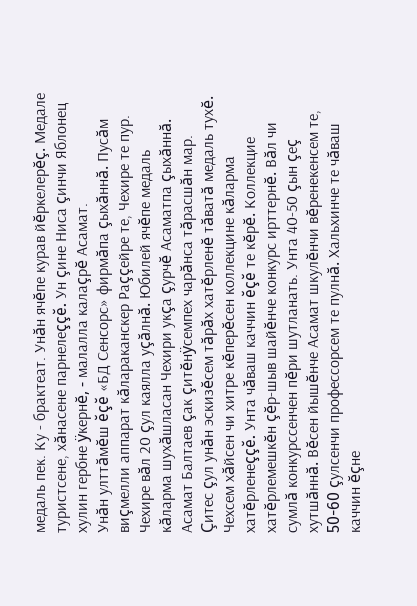медаль пек. Ку - брактеат. Унăн ячĕпе курав йĕркелерĕç. Медале туристсене, хăнасене парнелеççĕ. Ун çине Ниса çинчи Яблонец хулин гербне ÿкернĕ, - малалла калаçрĕ Асамат.
Унăн улттăмĕш ĕçĕ «БД Сенсорс» фирмăпа çыхăннă. Пусăм виçмелли аппарат кăлараканскер Раççейре те, Чехире те пур. Чехире вăл 20 çул каялла уçăлнă. Юбилей ячĕпе медаль кăларма шухăшласан Чехири укçа çурчĕ Асаматпа çыхăннă.
Асамат Балтаев çак çитĕнÿсемпех чарăнса тăрасшăн мар. Çитес çул унăн эскизĕсем тăрăх хатĕрленĕ тăватă медаль тухĕ. Чехсем хăйсен чи хитре кĕперĕсен коллекцине кăларма хатĕрленеççĕ. Унта чăваш каччин ĕçĕ те кĕрĕ. Коллекцие хатĕрлемешкĕн çĕр-шыв шайĕнче конкурс ирттернĕ. Вăл чи сумлă конкурссенчен пĕри шутланать. Унта 40-50 çын çеç хутшăннă. Вĕсен йышĕнче Асамат шкулĕнчи вĕренекенсем те, 50-60 çулсенчи профессорсем те пулнă. Хальхинче те чăваш каччин ĕçне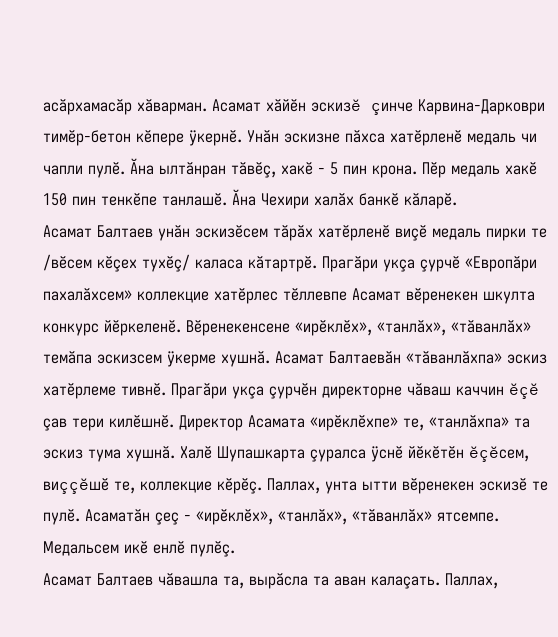асăрхамасăр хăварман. Асамат хăйĕн эскизĕ çинче Карвина-Дарковри тимĕр-бетон кĕпере ÿкернĕ. Унăн эскизне пăхса хатĕрленĕ медаль чи чапли пулĕ. Ăна ылтăнран тăвĕç, хакĕ - 5 пин крона. Пĕр медаль хакĕ 150 пин тенкĕпе танлашĕ. Ăна Чехири халăх банкĕ кăларĕ.
Асамат Балтаев унăн эскизĕсем тăрăх хатĕрленĕ виçĕ медаль пирки те /вĕсем кĕçех тухĕç/ каласа кăтартрĕ. Прагăри укçа çурчĕ «Европăри пахалăхсем» коллекцие хатĕрлес тĕллевпе Асамат вĕренекен шкулта конкурс йĕркеленĕ. Вĕренекенсене «ирĕклĕх», «танлăх», «тăванлăх» темăпа эскизсем ÿкерме хушнă. Асамат Балтаевăн «тăванлăхпа» эскиз хатĕрлеме тивнĕ. Прагăри укçа çурчĕн директорне чăваш каччин ĕçĕ çав тери килĕшнĕ. Директор Асамата «ирĕклĕхпе» те, «танлăхпа» та эскиз тума хушнă. Халĕ Шупашкарта çуралса ÿснĕ йĕкĕтĕн ĕçĕсем, виççĕшĕ те, коллекцие кĕрĕç. Паллах, унта ытти вĕренекен эскизĕ те пулĕ. Асаматăн çеç - «ирĕклĕх», «танлăх», «тăванлăх» ятсемпе. Медальсем икĕ енлĕ пулĕç.
Асамат Балтаев чăвашла та, вырăсла та аван калаçать. Паллах,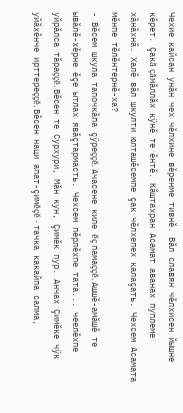Чехие кайсан унăн чех чĕлхине вĕренме тивнĕ. Вăл славян чĕлхисен йышне кĕрет. Çакă çăмăллăх кÿнĕ те ĕнтĕ. Кăштахран Асамат аванах пуплеме хăнăхнă. Халĕ вăл шкулти юлташĕсемпе çак чĕлхепех калаçать. Чехсем Асамата мĕнпе тĕлĕнтернĕ-ха?
- Вĕсем шкула тапочкăпа çÿреççĕ. Ачасене киле ĕç памаççĕ. Ашшĕ-амăшĕ те ывăлĕ-хĕрне ĕçе ытлах явăçтармасть. Чехсем пĕрлĕхпе тата... чеелĕхпе уйрăлса тăраççĕ. Вĕсен те Сурхури, Мăн кун, Çимĕк пур. Анчах Çимĕке чÿк уйăхĕнче ирттереççĕ. Вĕсен наци апат-çимĕçĕ - тачка какайпа салма,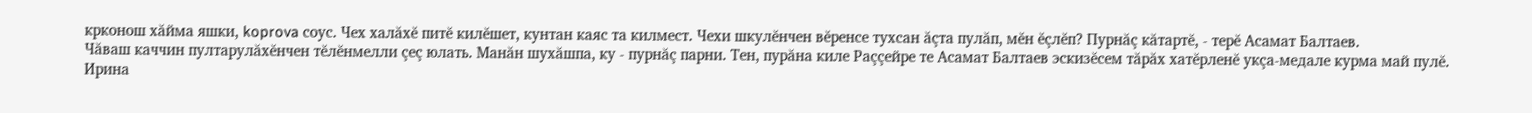крконош хăйма яшки, koprova соус. Чех халăхĕ питĕ килĕшет, кунтан каяс та килмест. Чехи шкулĕнчен вĕренсе тухсан ăçта пулăп, мĕн ĕçлĕп? Пурнăç кăтартĕ, - терĕ Асамат Балтаев.
Чăваш каччин пултарулăхĕнчен тĕлĕнмелли çеç юлать. Манăн шухăшпа, ку - пурнăç парни. Тен, пурăна киле Раççейре те Асамат Балтаев эскизĕсем тăрăх хатĕрленĕ укçа-медале курма май пулĕ.
Ирина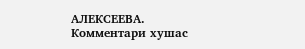АЛЕКСЕЕВА.
Комментари хушас